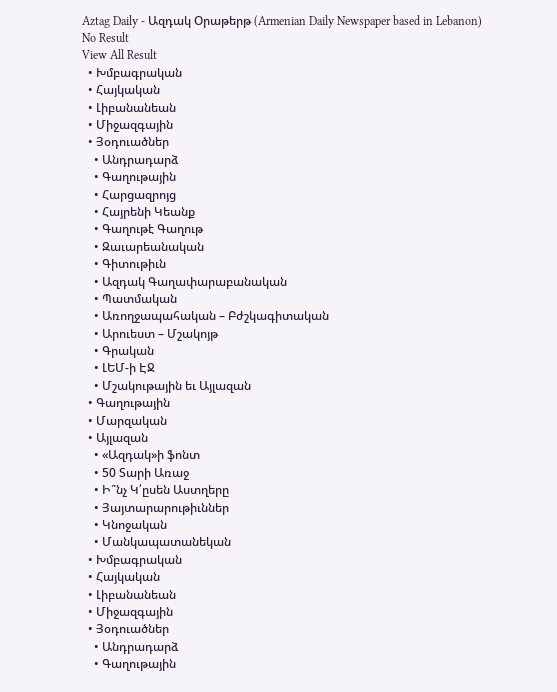Aztag Daily - Ազդակ Օրաթերթ (Armenian Daily Newspaper based in Lebanon)
No Result
View All Result
  • Խմբագրական
  • Հայկական
  • Լիբանանեան
  • Միջազգային
  • Յօդուածներ
    • Անդրադարձ
    • Գաղութային
    • Հարցազրոյց
    • Հայրենի Կեանք
    • Գաղութէ Գաղութ
    • Զաւարեանական
    • Գիտութիւն
    • Ազդակ Գաղափարաբանական
    • Պատմական
    • Առողջապահական – Բժշկագիտական
    • Արուեստ – Մշակոյթ
    • Գրական
    • ԼԵՄ-ի ԷՋ
    • Մշակութային եւ Այլազան
  • Գաղութային
  • Մարզական
  • Այլազան
    • «Ազդակ»ի ֆոնտ
    • 50 Տարի Առաջ
    • Ի՞նչ Կ՛ըսեն Աստղերը
    • Յայտարարութիւններ
    • Կնոջական
    • Մանկապատանեկան
  • Խմբագրական
  • Հայկական
  • Լիբանանեան
  • Միջազգային
  • Յօդուածներ
    • Անդրադարձ
    • Գաղութային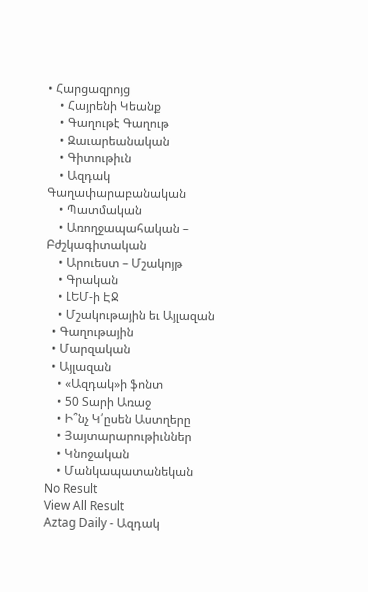• Հարցազրոյց
    • Հայրենի Կեանք
    • Գաղութէ Գաղութ
    • Զաւարեանական
    • Գիտութիւն
    • Ազդակ Գաղափարաբանական
    • Պատմական
    • Առողջապահական – Բժշկագիտական
    • Արուեստ – Մշակոյթ
    • Գրական
    • ԼԵՄ-ի ԷՋ
    • Մշակութային եւ Այլազան
  • Գաղութային
  • Մարզական
  • Այլազան
    • «Ազդակ»ի ֆոնտ
    • 50 Տարի Առաջ
    • Ի՞նչ Կ՛ըսեն Աստղերը
    • Յայտարարութիւններ
    • Կնոջական
    • Մանկապատանեկան
No Result
View All Result
Aztag Daily - Ազդակ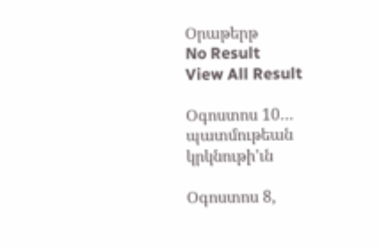Օրաթերթ
No Result
View All Result

Օգոստոս 10… պատմութեան կրկնութի՚ւն

Օգոստոս 8,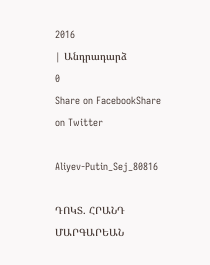2016
| Անդրադարձ
0
Share on FacebookShare on Twitter

Aliyev-Putin_Sej_80816

ԴՈԿՏ. ՀՐԱՆԴ ՄԱՐԳԱՐԵԱՆ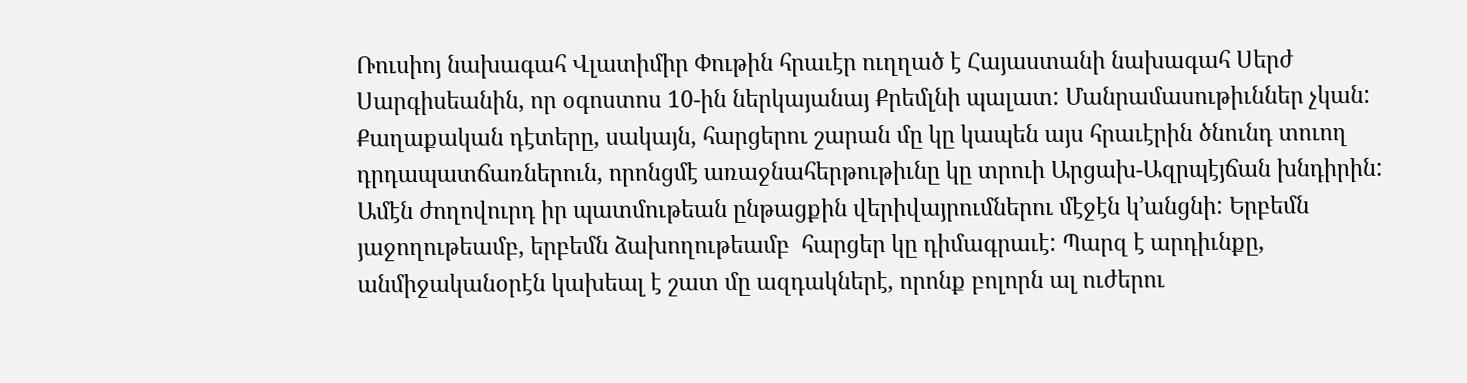Ռուսիոյ նախագահ Վլատիմիր Փութին հրաւէր ուղղած է Հայաստանի նախագահ Սերժ Սարգիսեանին, որ օգոստոս 10-ին ներկայանայ Քրեմլնի պալատ: Մանրամասութիւններ չկան: Քաղաքական դէտերը, սակայն, հարցերու շարան մը կը կապեն այս հրաւէրին ծնունդ տուող դրդապատճառներուն, որոնցմէ առաջնահերթութիւնը կը տրուի Արցախ-Ազրպէյճան խնդիրին: Ամէն ժողովուրդ իր պատմութեան ընթացքին վերիվայրումներու մէջէն կ’անցնի: Երբեմն յաջողութեամբ, երբեմն ձախողութեամբ  հարցեր կը դիմագրաւէ: Պարզ է արդիւնքը, անմիջականօրէն կախեալ է շատ մը ազդակներէ, որոնք բոլորն ալ ուժերու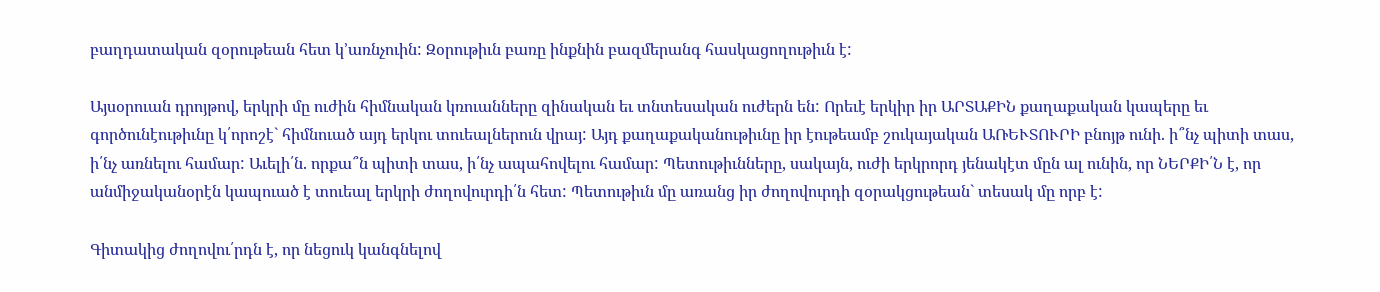բաղդատական զօրութեան հետ կ’առնչուին: Զօրութիւն բառը ինքնին բազմերանգ հասկացողութիւն է:

Այսօրուան դրոյթով, երկրի մը ուժին հիմնական կռուանները զինական եւ տնտեսական ուժերն են: Որեւէ երկիր իր ԱՐՏԱՔԻՆ քաղաքական կապերը եւ գործունէութիւնը կ՛որոշէ` հիմնուած այդ երկու տուեալներուն վրայ: Այդ քաղաքականութիւնը իր էութեամբ շուկայական ԱՌԵՒՏՈՒՐԻ բնոյթ ունի. ի՞նչ պիտի տաս, ի՛նչ առնելու համար: Աւելի՛ն. որքա՞ն պիտի տաս, ի՛նչ ապահովելու համար: Պետութիւնները, սակայն, ուժի երկրորդ յենակէտ մըն ալ ունին, որ ՆԵՐՔԻ՛Ն է, որ անմիջականօրէն կապուած է տուեալ երկրի ժողովուրդի՛ն հետ: Պետութիւն մը առանց իր ժողովուրդի զօրակցութեան` տեսակ մը որբ է:

Գիտակից ժողովու՛րդն է, որ նեցուկ կանգնելով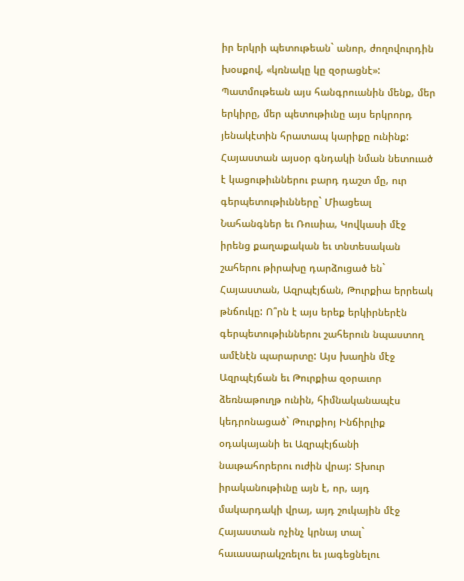իր երկրի պետութեան` անոր, ժողովուրդին խօսքով, «կռնակը կը զօրացնէ»: Պատմութեան այս հանգրուանին մենք, մեր երկիրը, մեր պետութիւնը այս երկրորդ յենակէտին հրատապ կարիքը ունինք: Հայաստան այսօր գնդակի նման նետուած է կացութիւններու բարդ դաշտ մը, ուր գերպետութիւնները` Միացեալ Նահանգներ եւ Ռուսիա, Կովկասի մէջ իրենց քաղաքական եւ տնտեսական շահերու թիրախը դարձուցած են` Հայաստան, Ազրպէյճան, Թուրքիա երրեակ թնճուկը: Ո՞րն է այս երեք երկիրներէն գերպետութիւններու շահերուն նպաստող ամէնէն պարարտը: Այս խաղին մէջ Ազրպէյճան եւ Թուրքիա զօրաւոր ձեռնաթուղթ ունին, հիմնականապէս կեդրոնացած` Թուրքիոյ Ինճիրլիք օդակայանի եւ Ազրպէյճանի նաւթահորերու ուժին վրայ: Տխուր իրականութիւնը այն է, որ, այդ մակարդակի վրայ, այդ շուկային մէջ Հայաստան ոչինչ կրնայ տալ` հաւասարակշռելու եւ յագեցնելու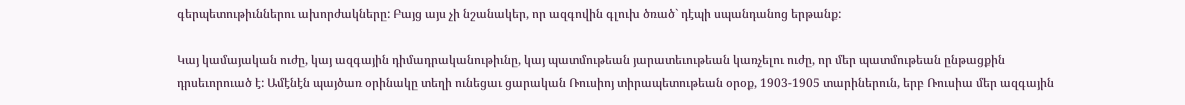գերպետութիւններու ախորժակները: Բայց այս չի նշանակեր, որ ազգովին գլուխ ծռած` դէպի սպանդանոց երթանք:

Կայ կամայական ուժը, կայ ազգային դիմադրականութիւնը, կայ պատմութեան յարատեւութեան կառչելու ուժը, որ մեր պատմութեան ընթացքին դրսեւորուած է: Ամէնէն պայծառ օրինակը տեղի ունեցաւ ցարական Ռուսիոյ տիրապետութեան օրօք, 1903-1905 տարիներուն, երբ Ռուսիա մեր ազգային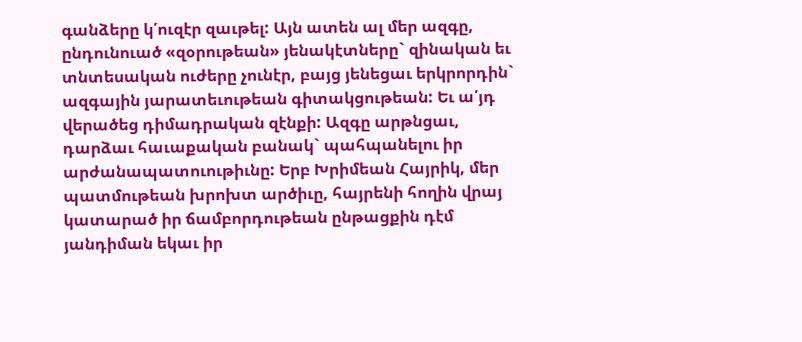գանձերը կ՛ուզէր զաւթել: Այն ատեն ալ մեր ազգը, ընդունուած «զօրութեան» յենակէտները` զինական եւ տնտեսական ուժերը չունէր, բայց յենեցաւ երկրորդին` ազգային յարատեւութեան գիտակցութեան: Եւ ա՛յդ վերածեց դիմադրական զէնքի: Ազգը արթնցաւ, դարձաւ հաւաքական բանակ` պահպանելու իր արժանապատուութիւնը: Երբ Խրիմեան Հայրիկ, մեր պատմութեան խրոխտ արծիւը, հայրենի հողին վրայ կատարած իր ճամբորդութեան ընթացքին դէմ յանդիման եկաւ իր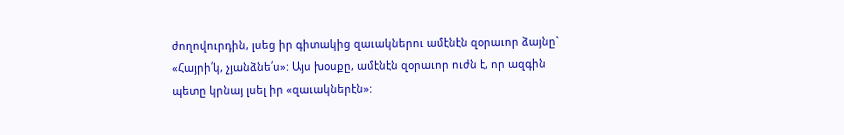ժողովուրդին, լսեց իր գիտակից զաւակներու ամէնէն զօրաւոր ձայնը` «Հայրի՛կ, չյանձնե՛ս»: Այս խօսքը, ամէնէն զօրաւոր ուժն է, որ ազգին պետը կրնայ լսել իր «զաւակներէն»: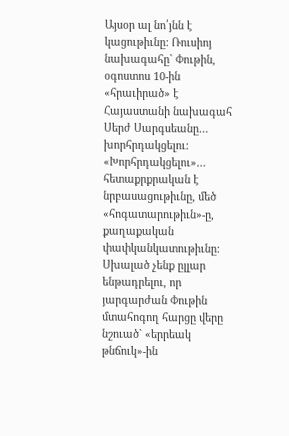Այսօր ալ նո՛յնն է կացութիւնը: Ռուսիոյ նախագահը` Փութին, օգոստոս 10-ին «հրաւիրած» է Հայաստանի նախագահ Սերժ Սարգսեանը… խորհրդակցելու: «Խորհրդակցելու»… հետաքրքրական է նրբասացութիւնը, մեծ «հոգատարութիւն»-ը, քաղաքական փափկանկատութիւնը: Սխալած չենք ըլլար ենթադրելու, որ յարգարժան Փութին մտահոգող հարցը վերը նշուած` «երրեակ թնճուկ»-ին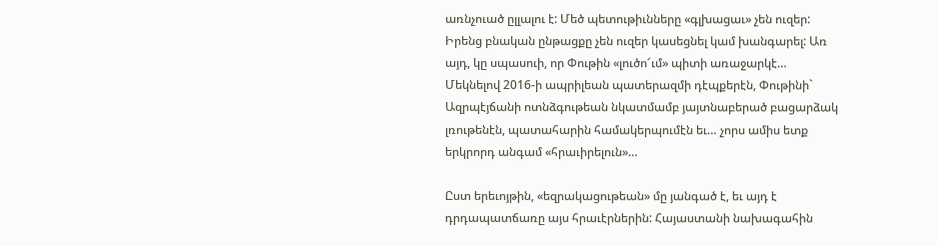առնչուած ըլլալու է: Մեծ պետութիւնները «գլխացաւ» չեն ուզեր: Իրենց բնական ընթացքը չեն ուզեր կասեցնել կամ խանգարել: Առ այդ, կը սպասուի, որ Փութին «լուծո՜ւմ» պիտի առաջարկէ… Մեկնելով 2016-ի ապրիլեան պատերազմի դէպքերէն, Փութինի` Ազրպէյճանի ոտնձգութեան նկատմամբ յայտնաբերած բացարձակ լռութենէն, պատահարին համակերպումէն եւ… չորս ամիս ետք երկրորդ անգամ «հրաւիրելուն»…

Ըստ երեւոյթին, «եզրակացութեան» մը յանգած է, եւ այդ է դրդապատճառը այս հրաւէրներին: Հայաստանի նախագահին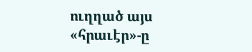ուղղած այս «հրաւէր»-ը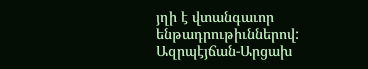յղի է վտանգաւոր ենթադրութիւններով: Ազրպէյճան-Արցախ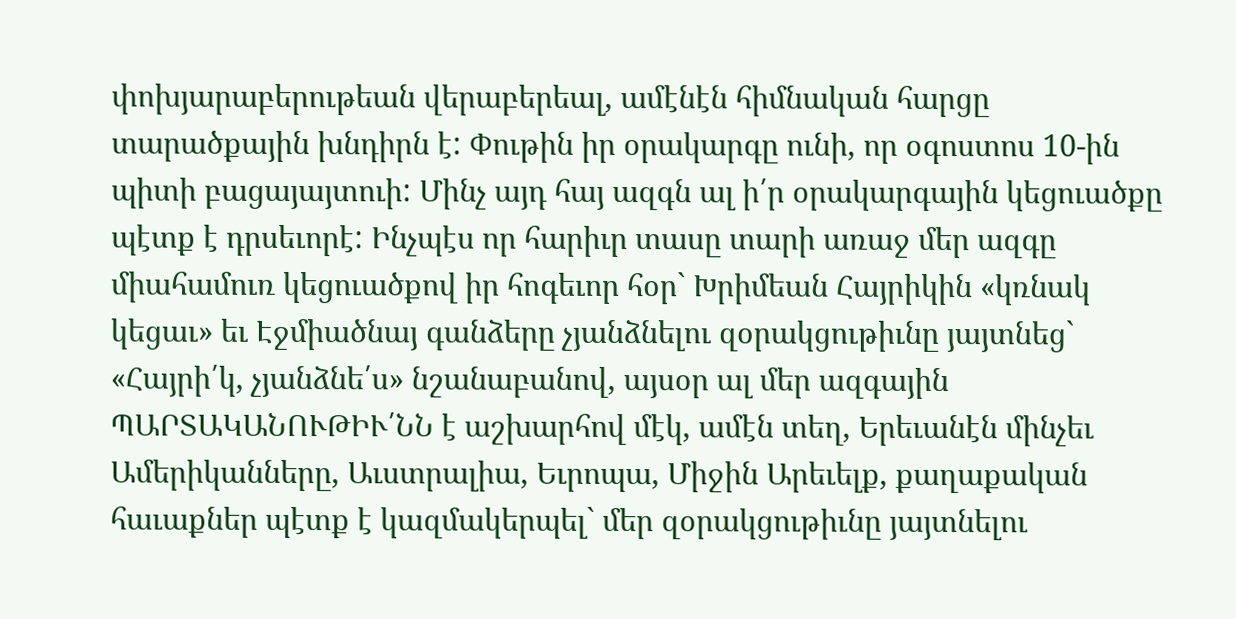փոխյարաբերութեան վերաբերեալ, ամէնէն հիմնական հարցը տարածքային խնդիրն է: Փութին իր օրակարգը ունի, որ օգոստոս 10-ին պիտի բացայայտուի: Մինչ այդ հայ ազգն ալ ի՛ր օրակարգային կեցուածքը պէտք է դրսեւորէ: Ինչպէս որ հարիւր տասը տարի առաջ մեր ազգը միահամուռ կեցուածքով իր հոգեւոր հօր` Խրիմեան Հայրիկին «կռնակ կեցաւ» եւ Էջմիածնայ գանձերը չյանձնելու զօրակցութիւնը յայտնեց` «Հայրի՛կ, չյանձնե՛ս» նշանաբանով, այսօր ալ մեր ազգային ՊԱՐՏԱԿԱՆՈՒԹԻՒ՛ՆՆ է աշխարհով մէկ, ամէն տեղ, Երեւանէն մինչեւ Ամերիկանները, Աւստրալիա, Եւրոպա, Միջին Արեւելք, քաղաքական հաւաքներ պէտք է կազմակերպել` մեր զօրակցութիւնը յայտնելու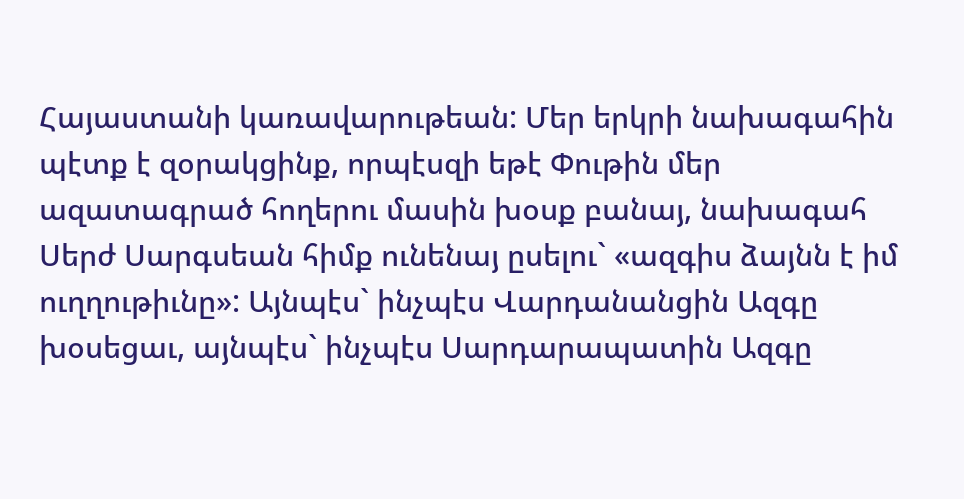Հայաստանի կառավարութեան: Մեր երկրի նախագահին պէտք է զօրակցինք, որպէսզի եթէ Փութին մեր ազատագրած հողերու մասին խօսք բանայ, նախագահ Սերժ Սարգսեան հիմք ունենայ ըսելու` «ազգիս ձայնն է իմ ուղղութիւնը»: Այնպէս` ինչպէս Վարդանանցին Ազգը խօսեցաւ, այնպէս` ինչպէս Սարդարապատին Ազգը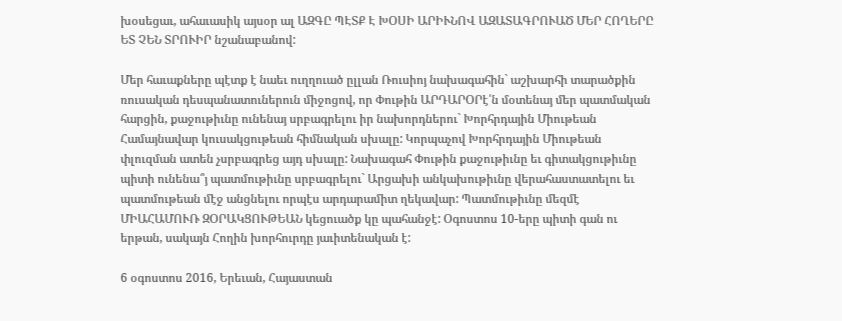խօսեցաւ, ահաւասիկ այսօր ալ ԱԶԳԸ ՊԷՏՔ Է ԽՕՍԻ ԱՐԻՒՆՈՎ ԱԶԱՏԱԳՐՈՒԱԾ ՄԵՐ ՀՈՂԵՐԸ ԵՏ ՉԵՆ ՏՐՈՒԻՐ նշանաբանով:

Մեր հաւաքները պէտք է նաեւ ուղղուած ըլլան Ռուսիոյ նախագահին` աշխարհի տարածքին ռուսական դեսպանատուներուն միջոցով, որ Փութին ԱՐԴԱՐՕՐէ՛ն մօտենայ մեր պատմական հարցին, քաջութիւնը ունենայ սրբագրելու իր նախորդներու` Խորհրդային Միութեան Համայնավար կուսակցութեան հիմնական սխալը: Կորպաչով Խորհրդային Միութեան փլուզման ատեն չսրբագրեց այդ սխալը: Նախագահ Փութին քաջութիւնը եւ գիտակցութիւնը պիտի ունենա՞յ պատմութիւնը սրբագրելու` Արցախի անկախութիւնը վերահաստատելու եւ պատմութեան մէջ անցնելու որպէս արդարամիտ ղեկավար: Պատմութիւնը մեզմէ ՄԻԱՀԱՄՈՒՌ ԶՕՐԱԿՑՈՒԹԵԱՆ կեցուածք կը պահանջէ: Օգոստոս 10-երը պիտի գան ու երթան, սակայն Հողին խորհուրդը յաւիտենական է:

6 օգոստոս 2016, Երեւան, Հայաստան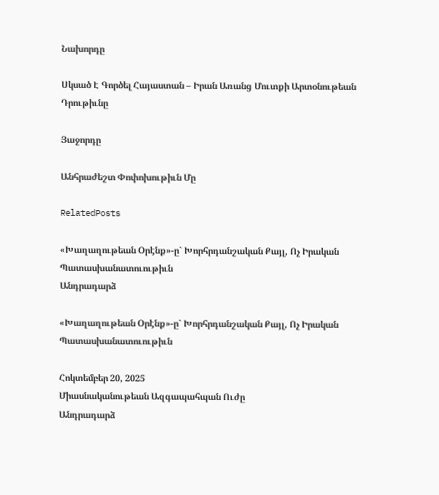Նախորդը

Սկսած Է Գործել Հայաստան – Իրան Առանց Մուտքի Արտօնութեան Դրութիւնը

Յաջորդը

Անհրաժեշտ Փոփոխութիւն Մը

RelatedPosts

«Խաղաղութեան Օրէնք»-ը` Խորհրդանշական Քայլ, Ոչ Իրական Պատասխանատուութիւն
Անդրադարձ

«Խաղաղութեան Օրէնք»-ը` Խորհրդանշական Քայլ, Ոչ Իրական Պատասխանատուութիւն

Հոկտեմբեր 20, 2025
Միասնականութեան Ազգապահպան Ուժը
Անդրադարձ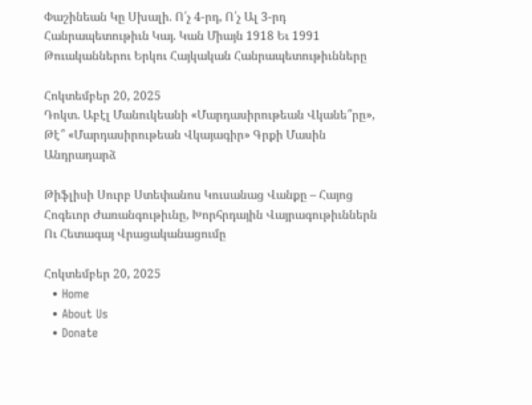Փաշինեան Կը Սխալի. Ո՛չ 4-րդ, Ո՛չ Ալ 3-րդ Հանրապետութիւն Կայ. Կան Միայն 1918 Եւ 1991 Թուականներու Երկու Հայկական Հանրապետութիւնները

Հոկտեմբեր 20, 2025
Դոկտ. Աբէլ Մանուկեանի «Մարդասիրութեան Վկանե՞րը», Թէ՞ «Մարդասիրութեան Վկայագիր» Գրքի Մասին
Անդրադարձ

Թիֆլիսի Սուրբ Ստեփանոս Կուսանաց Վանքը – Հայոց Հոգեւոր Ժառանգութիւնը, Խորհրդային Վայրագութիւններն Ու Հետագայ Վրացականացումը

Հոկտեմբեր 20, 2025
  • Home
  • About Us
  • Donate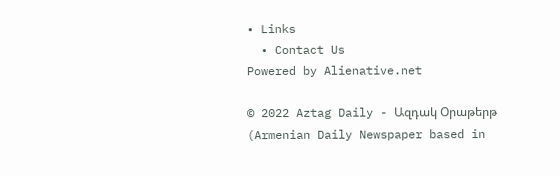• Links
  • Contact Us
Powered by Alienative.net

© 2022 Aztag Daily - Ազդակ Օրաթերթ (Armenian Daily Newspaper based in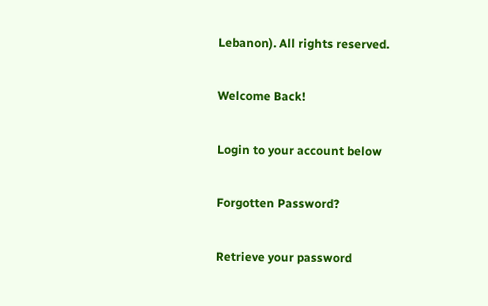Lebanon). All rights reserved.

Welcome Back!

Login to your account below

Forgotten Password?

Retrieve your password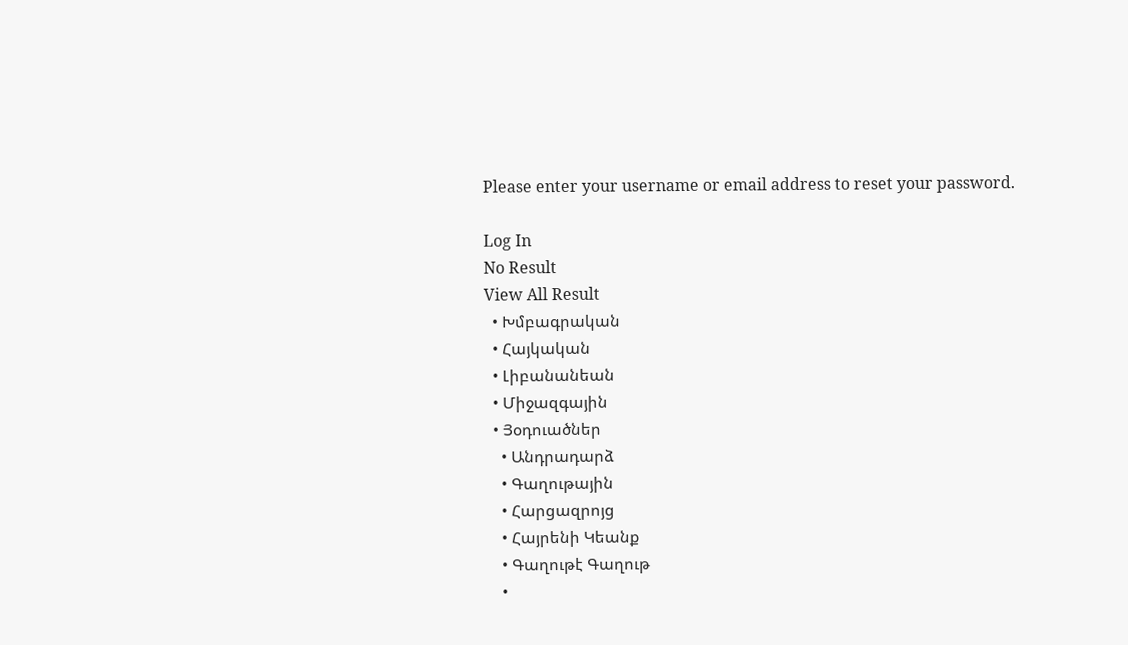Please enter your username or email address to reset your password.

Log In
No Result
View All Result
  • Խմբագրական
  • Հայկական
  • Լիբանանեան
  • Միջազգային
  • Յօդուածներ
    • Անդրադարձ
    • Գաղութային
    • Հարցազրոյց
    • Հայրենի Կեանք
    • Գաղութէ Գաղութ
    •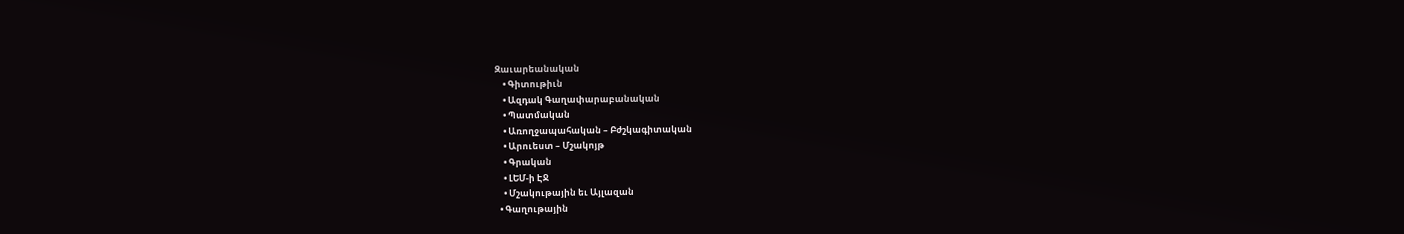Զաւարեանական
    • Գիտութիւն
    • Ազդակ Գաղափարաբանական
    • Պատմական
    • Առողջապահական – Բժշկագիտական
    • Արուեստ – Մշակոյթ
    • Գրական
    • ԼԵՄ-ի ԷՋ
    • Մշակութային եւ Այլազան
  • Գաղութային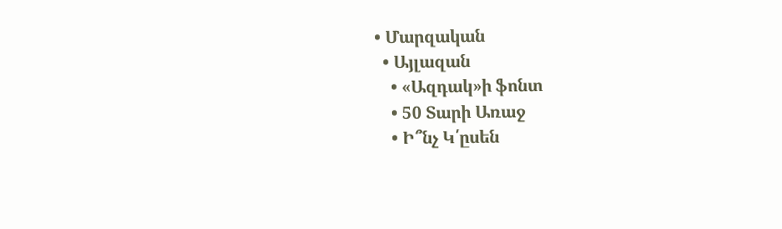• Մարզական
  • Այլազան
    • «Ազդակ»ի ֆոնտ
    • 50 Տարի Առաջ
    • Ի՞նչ Կ՛ըսեն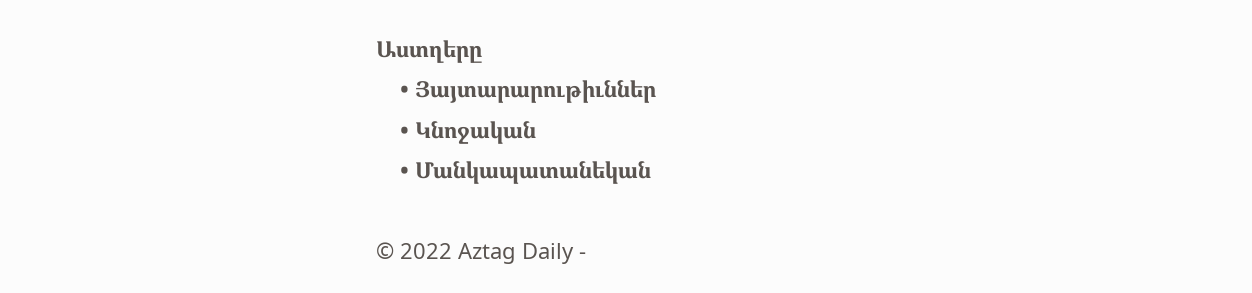Աստղերը
    • Յայտարարութիւններ
    • Կնոջական
    • Մանկապատանեկան

© 2022 Aztag Daily -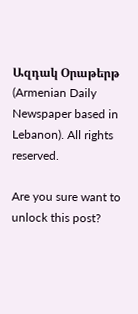Ազդակ Օրաթերթ (Armenian Daily Newspaper based in Lebanon). All rights reserved.

Are you sure want to unlock this post?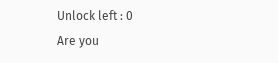Unlock left : 0
Are you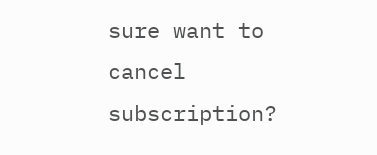sure want to cancel subscription?